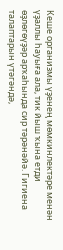Кеше организмы үҙенең мөмкинлектәре менән үҙаллы һауыға ала, тик йыш ҡына етди өҙлөгөүҙәр арҡаһында сир тәрәнәйә. Гигиена талаптарын үтәгәндә,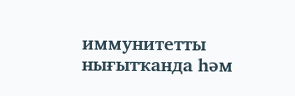иммунитетты нығытҡанда һәм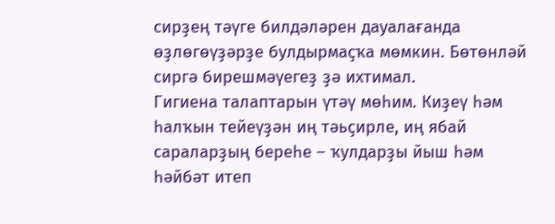сирҙең тәүге билдәләрен дауалағанда өҙлөгөүҙәрҙе булдырмаҫҡа мөмкин. Бөтөнләй сиргә бирешмәүегеҙ ҙә ихтимал.
Гигиена талаптарын үтәү мөһим. Киҙеү һәм һалҡын тейеүҙән иң тәьҫирле, иң ябай сараларҙың береһе – ҡулдарҙы йыш һәм һәйбәт итеп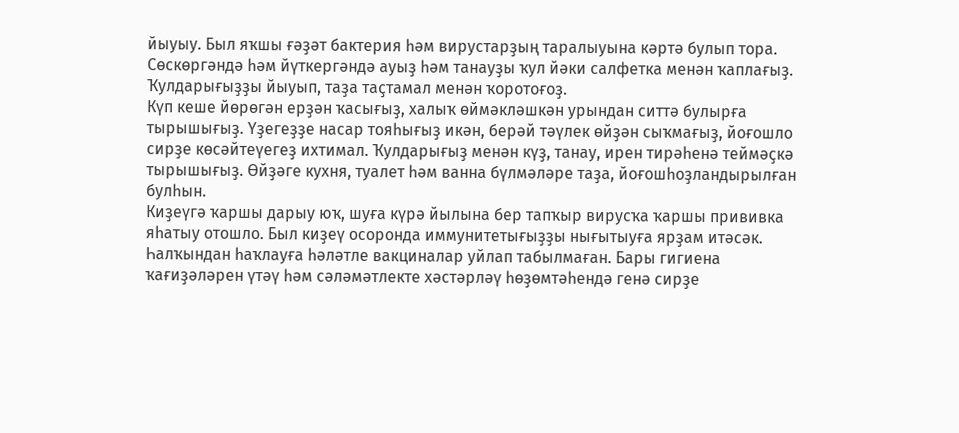йыуыу. Был яҡшы ғәҙәт бактерия һәм вирустарҙың таралыуына кәртә булып тора.
Сөскөргәндә һәм йүткергәндә ауыҙ һәм танауҙы ҡул йәки салфетка менән ҡаплағыҙ. Ҡулдарығыҙҙы йыуып, таҙа таҫтамал менән ҡоротоғоҙ.
Күп кеше йөрөгән ерҙән ҡасығыҙ, халыҡ өймәкләшкән урындан ситтә булырға тырышығыҙ. Үҙегеҙҙе насар тояһығыҙ икән, берәй тәүлек өйҙән сыҡмағыҙ, йоғошло сирҙе көсәйтеүегеҙ ихтимал. Ҡулдарығыҙ менән күҙ, танау, ирен тирәһенә теймәҫкә тырышығыҙ. Өйҙәге кухня, туалет һәм ванна бүлмәләре таҙа, йоғошһоҙландырылған булһын.
Киҙеүгә ҡаршы дарыу юҡ, шуға күрә йылына бер тапҡыр вирусҡа ҡаршы прививка яһатыу отошло. Был киҙеү осоронда иммунитетығыҙҙы нығытыуға ярҙам итәсәк.
Һалҡындан һаҡлауға һәләтле вакциналар уйлап табылмаған. Бары гигиена ҡағиҙәләрен үтәү һәм сәләмәтлекте хәстәрләү һөҙөмтәһендә генә сирҙе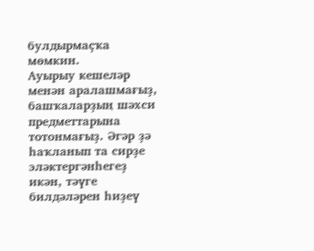булдырмаҫҡа мөмкин.
Ауырыу кешеләр менән аралашмағыҙ, башҡаларҙың шәхси предметтарына тотонмағыҙ. Әгәр ҙә һаҡланып та сирҙе эләктергәнһегеҙ икән, тәүге билдәләрен һиҙеү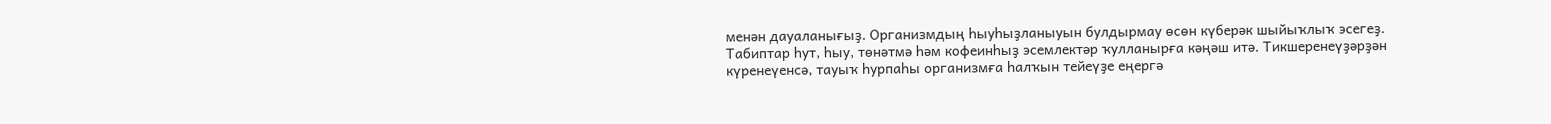менән дауаланығыҙ. Организмдың һыуһыҙланыуын булдырмау өсөн күберәк шыйыҡлыҡ эсегеҙ. Табиптар һут, һыу, төнәтмә һәм кофеинһыҙ эсемлектәр ҡулланырға кәңәш итә. Тикшеренеүҙәрҙән күренеүенсә, тауыҡ һурпаһы организмға һалҡын тейеүҙе еңергә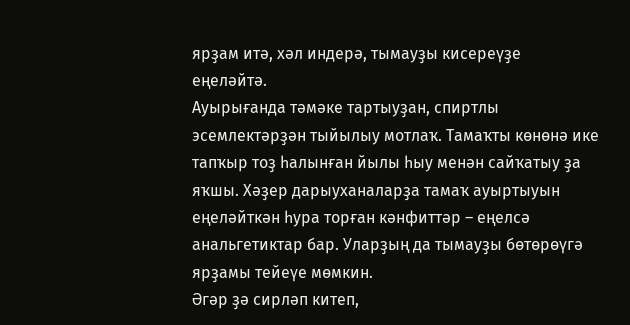ярҙам итә, хәл индерә, тымауҙы кисереүҙе еңеләйтә.
Ауырығанда тәмәке тартыуҙан, спиртлы эсемлектәрҙән тыйылыу мотлаҡ. Тамаҡты көнөнә ике тапҡыр тоҙ һалынған йылы һыу менән сайҡатыу ҙа яҡшы. Хәҙер дарыуханаларҙа тамаҡ ауыртыуын еңеләйткән һура торған кәнфиттәр – еңелсә анальгетиктар бар. Уларҙың да тымауҙы бөтөрөүгә ярҙамы тейеүе мөмкин.
Әгәр ҙә сирләп китеп,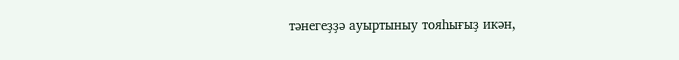тәнегеҙҙә ауыртыныу тояһығыҙ икән,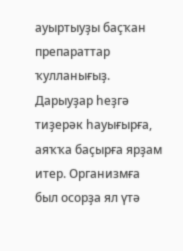ауыртыуҙы баҫҡан препараттар ҡулланығыҙ. Дарыуҙар һеҙгә тиҙерәк һауығырға, аяҡҡа баҫырға ярҙам итер. Организмға был осорҙа ял үтә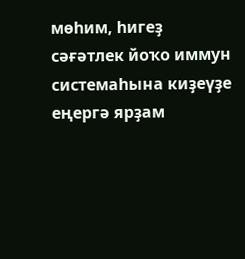мөһим, һигеҙ сәғәтлек йоҡо иммун системаһына киҙеүҙе еңергә ярҙам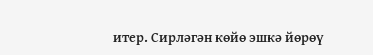итер. Сирләгән көйө эшкә йөрөү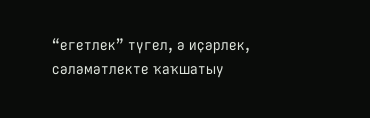“егетлек” түгел, ә иҫәрлек, сәләмәтлекте ҡаҡшатыу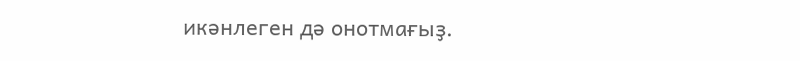икәнлеген дә онотмағыҙ.